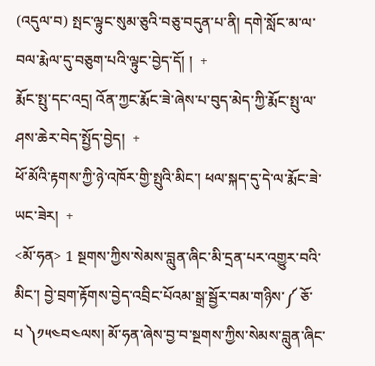(འདུལ་བ) སྤང་ལྟུང་སུམ་ཅུའི་བཅུ་བདུན་པ་ནི། དགེ་སློང་མ་ལ་བལ་རྨེལ་དུ་བཅུག་པའི་ལྟུང་བྱེད་དོ། །  +
རྨོང་སྤུ་དང་འདྲ། འོན་ཀྱང་རྨོང་ཟེ་ཞེས་པ་བུད་མེད་ཀྱི་རྨོང་སྤུ་ལ་ཤས་ཆེར་བེད་སྤྱོད་བྱེད།  +
ཕོ་མོའི་རྟགས་ཀྱི་ཉེ་འཁོར་གྱི་སྤུའི་མིང་། ཕལ་སྐད་དུ་དེ་ལ་རྨོང་ཟེ་ཡང་ཟེར།  +
<མོ་ཧན> 1 སྔགས་ཀྱིས་སེམས་བླུན་ཞིང་མི་དྲན་པར་འགྱུར་བའི་མིང་། བྱེ་བྲག་རྟོགས་བྱེད་འབྲིང་པོའམ་སྒྲ་སྦྱོར་བམ་གཉིས་༼ ཅོ་པ ༽༡༥༤བ༤ལས། མོ་ཧན་ཞེས་བྱ་བ་སྔགས་ཀྱིས་སེམས་བླུན་ཞིང་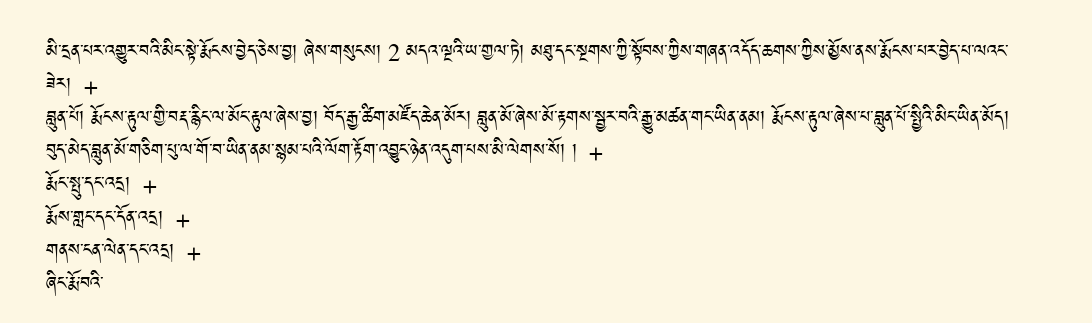མི་དྲན་པར་འགྱུར་བའི་མིང་སྟེ་རྨོངས་བྱེད་ཅེས་བྱ། ཞེས་གསུངས། 2 མདའ་ལྔའི་ཡ་གྱལ་ཏེ། མཐུ་དང་སྔགས་ཀྱི་སྟོབས་ཀྱིས་གཞན་འདོད་ཆགས་ཀྱིས་མྱོས་ནས་རྨོངས་པར་བྱེད་པ་ལའང་ཟེར།  +
བླུན་པོ། རྨོངས་རྟུལ་གྱི་བརྡ་རྙིང་ལ་མོང་རྟུལ་ཞེས་བྱ། བོད་རྒྱ་ཚིག་མཛོད་ཆེན་མོར། བླུན་མོ་ཞེས་མོ་རྟགས་སྦྱར་བའི་རྒྱུ་མཚན་གང་ཡིན་ནམ། རྨོངས་རྟུལ་ཞེས་པ་བླུན་པོ་སྤྱིའི་མིང་ཡིན་མོད། བུད་མེད་བླུན་མོ་གཅིག་པུ་ལ་གོ་བ་ཡིན་ནམ་སྙམ་པའི་ལོག་རྟོག་འབྱུང་ཉེན་འདུག་པས་མི་ལེགས་སོ། །  +
རྨོང་སྤུ་དང་འདྲ།  +
རྨོས་གླང་དང་དོན་འདྲ།  +
གནས་ངན་ལེན་དང་འདྲ།  +
ཞིང་རྨོ་བའི་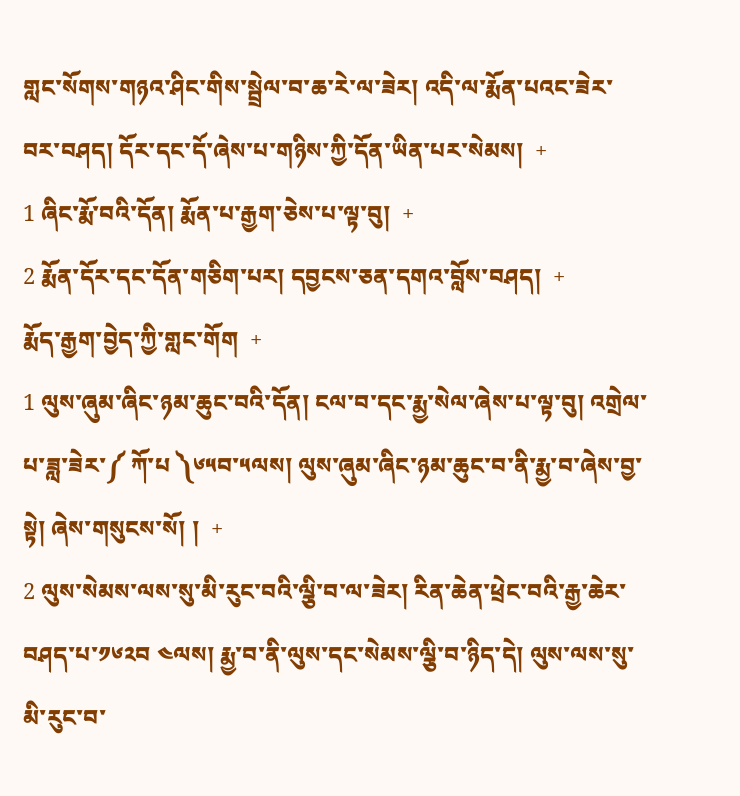གླང་སོགས་གཉའ་ཤིང་གིས་སྦྲེལ་བ་ཆ་རེ་ལ་ཟེར། འདི་ལ་རྨོན་པའང་ཟེར་བར་བཤད། དོར་དང་དོ་ཞེས་པ་གཉིས་ཀྱི་དོན་ཡིན་པར་སེམས།  +
1 ཞིང་རྨོ་བའི་དོན། རྨོན་པ་རྒྱག་ཅེས་པ་ལྟ་བུ།  +
2 རྨོན་དོར་དང་དོན་གཅིག་པར། དབྱངས་ཅན་དགའ་བློས་བཤད།  +
རྨོད་རྒྱག་བྱེད་ཀྱི་གླང་གོག  +
1 ལུས་ཞུམ་ཞིང་ཉམ་ཆུང་བའི་དོན། ངལ་བ་དང་རྨྱ་སེལ་ཞེས་པ་ལྟ་བུ། འགྲེལ་པ་ཟླ་ཟེར་༼ ཀོ་པ ༽༦༥བ་༥ལས། ལུས་ཞུམ་ཞིང་ཉམ་ཆུང་བ་ནི་རྨྱ་བ་ཞེས་བྱ་སྟེ། ཞེས་གསུངས་སོ། །  +
2 ལུས་སེམས་ལས་སུ་མི་རུང་བའི་ལྕི་བ་ལ་ཟེར། རིན་ཆེན་ཕྲེང་བའི་རྒྱ་ཆེར་བཤད་པ་༡༦༢བ ༤ལས། རྨྱ་བ་ནི་ལུས་དང་སེམས་ལྕི་བ་ཉིད་དེ། ལུས་ལས་སུ་མི་རུང་བ་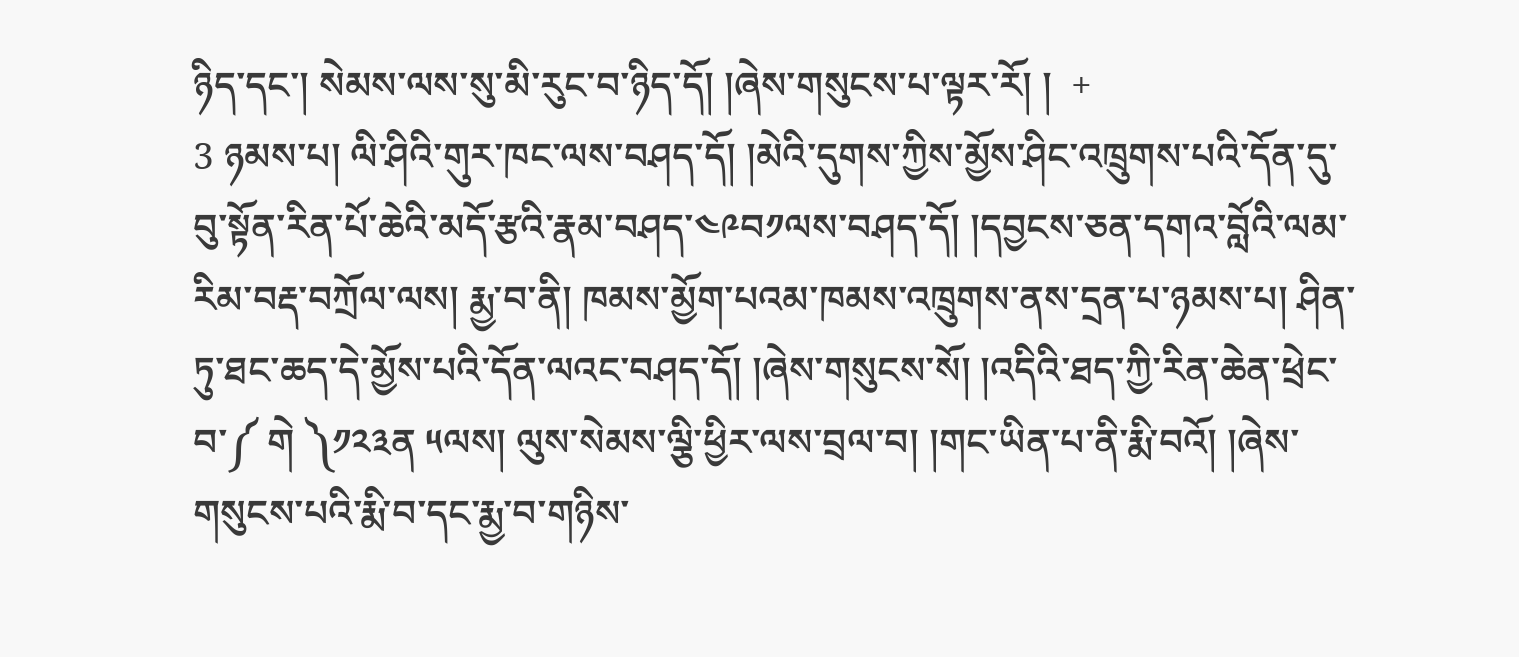ཉིད་དང་། སེམས་ལས་སུ་མི་རུང་བ་ཉིད་དོ། །ཞེས་གསུངས་པ་ལྟར་རོ། །  +
3 ཉམས་པ། ལི་ཤིའི་གུར་ཁང་ལས་བཤད་དོ། །མེའི་དུགས་ཀྱིས་མྱོས་ཤིང་འཁྲུགས་པའི་དོན་དུ་བུ་སྟོན་རིན་པོ་ཆེའི་མདོ་རྩའི་རྣམ་བཤད་༤༩བ༡ལས་བཤད་དོ། །དབྱངས་ཅན་དགའ་བློའི་ལམ་རིམ་བརྡ་བཀྲོལ་ལས། རྨྱ་བ་ནི། ཁམས་མྱོག་པའམ་ཁམས་འཁྲུགས་ནས་དྲན་པ་ཉམས་པ། ཤིན་ཏུ་ཐང་ཆད་དེ་མྱོས་པའི་དོན་ལའང་བཤད་དོ། །ཞེས་གསུངས་སོ། །འདིའི་ཐད་ཀྱི་རིན་ཆེན་ཕྲེང་བ་༼ གེ ༽༡༢༣ན ༥ལས། ལུས་སེམས་ལྕི་ཕྱིར་ལས་བྲལ་བ། །གང་ཡིན་པ་ནི་རྨི་བའོ། །ཞེས་གསུངས་པའི་རྨི་བ་དང་རྨྱ་བ་གཉིས་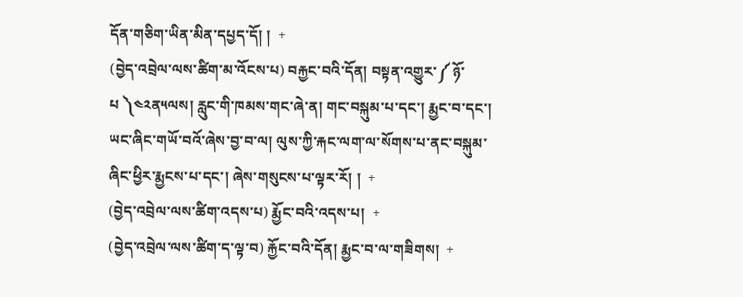དོན་གཅིག་ཡིན་མིན་དཔྱད་དོ། །  +
(བྱེད་འབྲེལ་ལས་ཚིག་མ་འོངས་པ) བརྐྱང་བའི་དོན། བསྟན་འགྱུར་༼ ཉོ་པ ༽༤༢ན༥ལས། རླུང་གི་ཁམས་གང་ཞེ་ན། གང་བསྐུམ་པ་དང་། རྨྱང་བ་དང་། ཡང་ཞིང་གཡོ་བའོ་ཞེས་བྱ་བ་ལ། ལུས་ཀྱི་རྐང་ལག་ལ་སོགས་པ་ནང་བསྐུམ་ཞིང་ཕྱིར་རྨྱངས་པ་དང་། ཞེས་གསུངས་པ་ལྟར་རོ། །  +
(བྱེད་འབྲེལ་ལས་ཚིག་འདས་པ) རྨྱོང་བའི་འདས་པ།  +
(བྱེད་འབྲེལ་ལས་ཚིག་ད་ལྟ་བ) རྐྱོང་བའི་དོན། རྨྱང་བ་ལ་གཟིགས།  +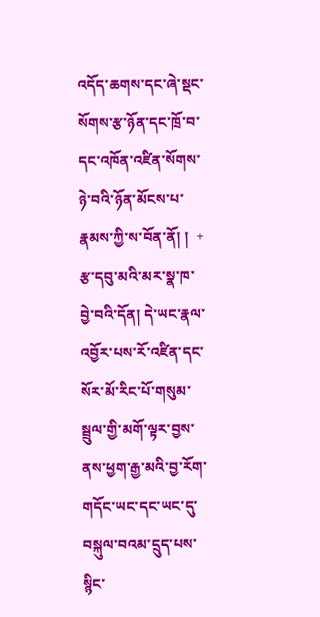འདོད་ཆགས་དང་ཞེ་སྡང་སོགས་རྩ་ཉོན་དང་ཁྲོ་བ་དང་འཁོན་འཛིན་སོགས་ཉེ་བའི་ཉོན་མོངས་པ་རྣམས་ཀྱི་ས་བོན་ནོ། །  +
རྩ་དབུ་མའི་མར་སྣ་ཁ་བྱེ་བའི་དོན། དེ་ཡང་རྣལ་འབྱོར་པས་རོ་འཛིན་དང་སོར་མོ་རིང་པོ་གསུམ་སྦྲུལ་གྱི་མགོ་ལྟར་བྱས་ནས་ཕྱག་རྒྱ་མའི་བྱ་རོག་གདོང་ཡང་དང་ཡང་དུ་བསྐུལ་བའམ་དྲུད་པས་སྙིང་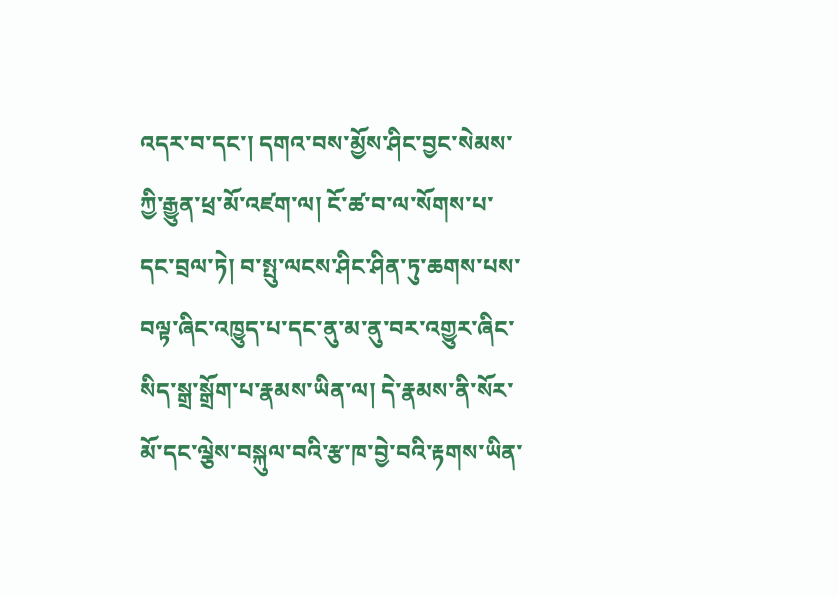འདར་བ་དང་། དགའ་བས་མྱོས་ཤིང་བྱང་སེམས་ཀྱི་རྒྱུན་ཕྲ་མོ་འཛག་ལ། ངོ་ཚ་བ་ལ་སོགས་པ་དང་བྲལ་ཏེ། བ་སྤུ་ལངས་ཤིང་ཤིན་ཏུ་ཆགས་པས་བལྟ་ཞིང་འཁྱུད་པ་དང་ནུ་མ་ནུ་བར་འགྱུར་ཞིང་སིད་སྒྲ་སྒྲོག་པ་རྣམས་ཡིན་ལ། དེ་རྣམས་ནི་སོར་མོ་དང་ལྕེས་བསྐུལ་བའི་རྩ་ཁ་བྱེ་བའི་རྟགས་ཡིན་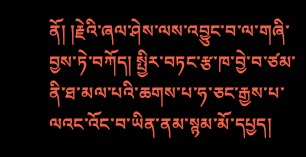ནོ། །རྗེའི་ཞལ་ཤེས་ལས་འབྱུང་བ་ལ་གཞི་བྱས་ཏེ་བཀོད། སྤྱིར་བཏང་རྩ་ཁ་བྱེ་བ་ཙམ་ནི་ཐ་མལ་པའི་ཆགས་པ་ཧ་ཅང་རྒྱས་པ་ལའང་འོང་བ་ཡིན་ནམ་སྙམ་མོ་དཔྱད།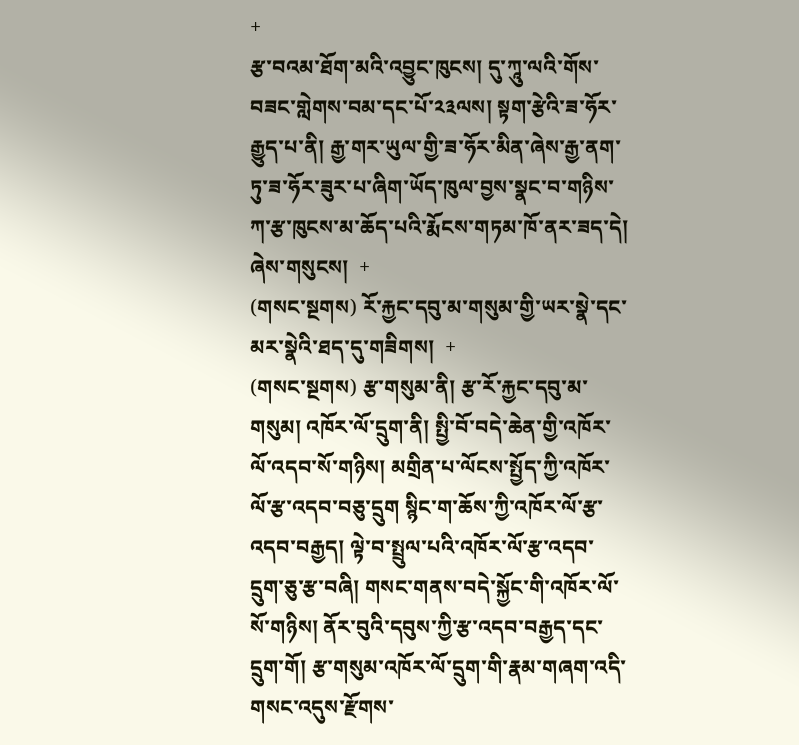+
རྩ་བའམ་ཐོག་མའི་འབྱུང་ཁུངས། དུ་ཀཱུ་ལའི་གོས་བཟང་གླེགས་བམ་དང་པོ་༢༣ལས། སྟག་རྩེའི་ཟ་ཧོར་རྒྱུད་པ་ནི། རྒྱ་གར་ཡུལ་གྱི་ཟ་ཧོར་མིན་ཞེས་རྒྱ་ནག་ཏུ་ཟ་ཧོར་ཟུར་པ་ཞིག་ཡོད་ཁུལ་བྱས་སྣང་བ་གཉིས་ཀ་རྩ་ཁུངས་མ་ཆོད་པའི་རྨོངས་གཏམ་ཁོ་ནར་ཟད་དེ། ཞེས་གསུངས།  +
(གསང་སྔགས) རོ་རྐྱང་དབུ་མ་གསུམ་གྱི་ཡར་སྣེ་དང་མར་སྣེའི་ཐད་དུ་གཟིགས།  +
(གསང་སྔགས) རྩ་གསུམ་ནི། རྩ་རོ་རྐྱང་དབུ་མ་གསུམ། འཁོར་ལོ་དྲུག་ནི། སྤྱི་བོ་བདེ་ཆེན་གྱི་འཁོར་ལོ་འདབ་སོ་གཉིས། མགྲིན་པ་ལོངས་སྤྱོད་ཀྱི་འཁོར་ལོ་རྩ་འདབ་བཅུ་དྲུག སྙིང་ག་ཆོས་ཀྱི་འཁོར་ལོ་རྩ་འདབ་བརྒྱད། ལྟེ་བ་སྤྲུལ་པའི་འཁོར་ལོ་རྩ་འདབ་དྲུག་ཅུ་རྩ་བཞི། གསང་གནས་བདེ་སྐྱོང་གི་འཁོར་ལོ་སོ་གཉིས། ནོར་བུའི་དབུས་ཀྱི་རྩ་འདབ་བརྒྱད་དང་དྲུག་གོ། རྩ་གསུམ་འཁོར་ལོ་དྲུག་གི་རྣམ་གཞག་འདི་གསང་འདུས་རྫོགས་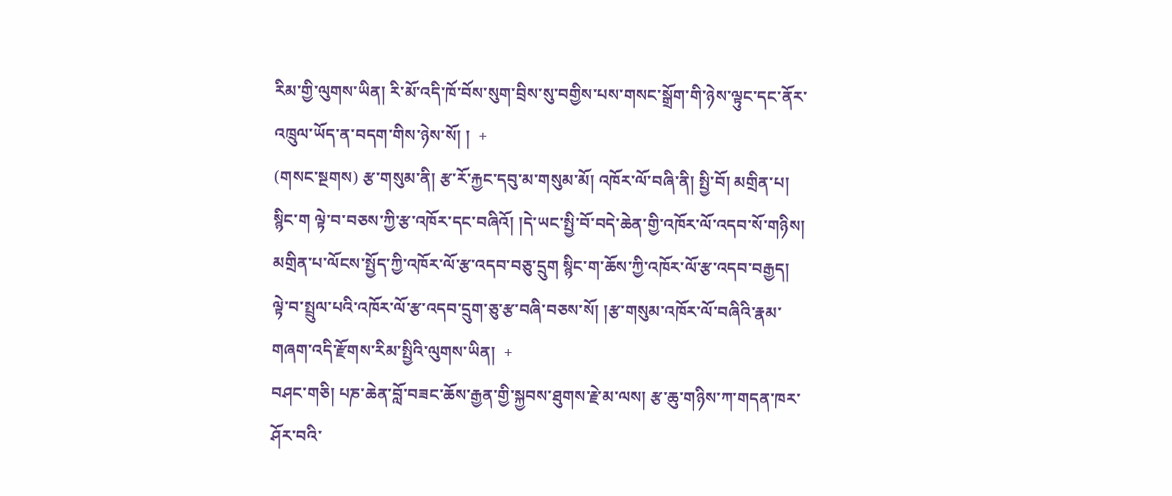རིམ་གྱི་ལུགས་ཡིན། རི་མོ་འདི་ཁོ་བོས་སུག་བྲིས་སུ་བགྱིས་པས་གསང་སྒྲོག་གི་ཉེས་ལྟུང་དང་ནོར་འཁྲུལ་ཡོད་ན་བདག་གིས་ཉེས་སོ། །  +
(གསང་སྔགས) རྩ་གསུམ་ནི། རྩ་རོ་རྐྱང་དབུ་མ་གསུམ་མོ། འཁོར་ལོ་བཞི་ནི། སྤྱི་བོ། མགྲིན་པ། སྙིང་ག ལྟེ་བ་བཅས་ཀྱི་རྩ་འཁོར་དང་བཞིའོ། །དེ་ཡང་སྤྱི་བོ་བདེ་ཆེན་གྱི་འཁོར་ལོ་འདབ་སོ་གཉིས། མགྲིན་པ་ལོངས་སྤྱོད་ཀྱི་འཁོར་ལོ་རྩ་འདབ་བཅུ་དྲུག སྙིང་ག་ཆོས་ཀྱི་འཁོར་ལོ་རྩ་འདབ་བརྒྱད། ལྟེ་བ་སྤྲུལ་པའི་འཁོར་ལོ་རྩ་འདབ་དྲུག་ཅུ་རྩ་བཞི་བཅས་སོ། །རྩ་གསུམ་འཁོར་ལོ་བཞིའི་རྣམ་གཞག་འདི་རྫོགས་རིམ་སྤྱིའི་ལུགས་ཡིན།  +
བཤང་གཅི། པཎ་ཆེན་བློ་བཟང་ཆོས་རྒྱན་གྱི་སྐྱབས་ཐུགས་རྗེ་མ་ལས། རྩ་ཆུ་གཉིས་ཀ་གདན་ཁར་ཤོར་བའི་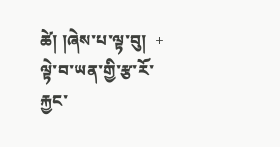ཚེ། །ཞེས་པ་ལྟ་བུ།  +
ལྟེ་བ་ཡན་གྱི་རྩ་རོ་རྐྱང་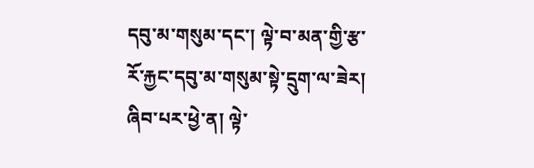དབུ་མ་གསུམ་དང་། ལྟེ་བ་མན་གྱི་རྩ་རོ་རྐྱང་དབུ་མ་གསུམ་སྟེ་དྲུག་ལ་ཟེར། ཞིབ་པར་ཕྱེ་ན། ལྟེ་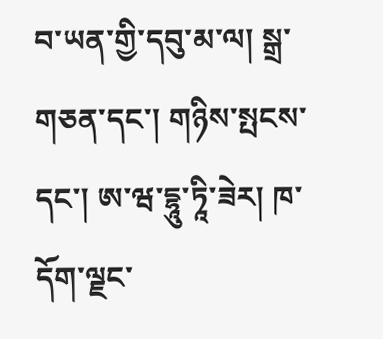བ་ཡན་གྱི་དབུ་མ་ལ། སྒྲ་གཅན་དང་། གཉིས་སྤངས་དང་། ཨ་ཝ་དྷཱུ་ཏཱི་ཟེར། ཁ་དོག་ལྗང་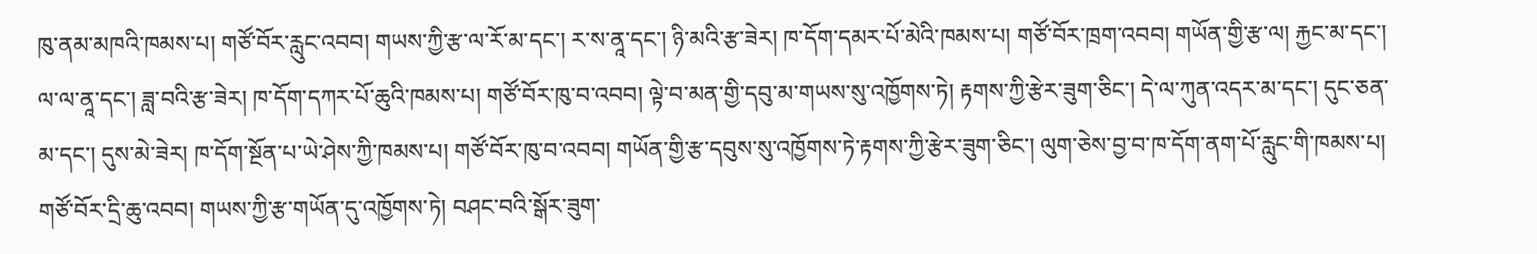ཁུ་ནམ་མཁའི་ཁམས་པ། གཙོ་བོར་རླུང་འབབ། གཡས་ཀྱི་རྩ་ལ་རོ་མ་དང་། ར་ས་ནཱ་དང་། ཉི་མའི་རྩ་ཟེར། ཁ་དོག་དམར་པོ་མེའི་ཁམས་པ། གཙོ་བོར་ཁྲག་འབབ། གཡོན་གྱི་རྩ་ལ། རྐྱང་མ་དང་། ལ་ལ་ནཱ་དང་། ཟླ་བའི་རྩ་ཟེར། ཁ་དོག་དཀར་པོ་ཆུའི་ཁམས་པ། གཙོ་བོར་ཁུ་བ་འབབ། ལྟེ་བ་མན་གྱི་དབུ་མ་གཡས་སུ་འཁྱོགས་ཏེ། རྟགས་ཀྱི་རྩེར་ཟུག་ཅིང་། དེ་ལ་ཀུན་འདར་མ་དང་། དུང་ཅན་མ་དང་། དུས་མེ་ཟེར། ཁ་དོག་སྔོན་པ་ཡེ་ཤེས་ཀྱི་ཁམས་པ། གཙོ་བོར་ཁུ་བ་འབབ། གཡོན་གྱི་རྩ་དབུས་སུ་འཁྱོགས་ཏེ་རྟགས་ཀྱི་རྩེར་ཟུག་ཅིང་། ལུག་ཅེས་བྱ་བ་ཁ་དོག་ནག་པོ་རླུང་གི་ཁམས་པ། གཙོ་བོར་དྲི་ཆུ་འབབ། གཡས་ཀྱི་རྩ་གཡོན་དུ་འཁྱོགས་ཏེ། བཤང་བའི་སྒོར་ཟུག་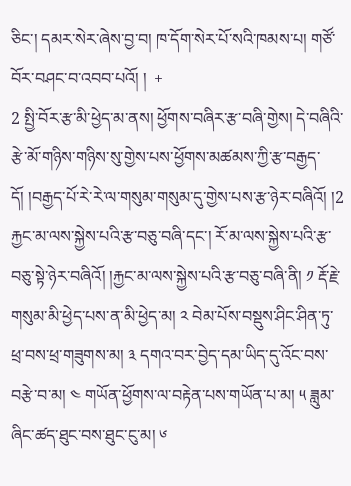ཅིང་། དམར་སེར་ཞེས་བྱ་བ། ཁ་དོག་སེར་པོ་སའི་ཁམས་པ། གཙོ་བོར་བཤང་བ་འབབ་པའོ། །  +
2 སྤྱི་བོར་རྩ་མི་ཕྱེད་མ་ནས། ཕྱོགས་བཞིར་རྩ་བཞི་གྱེས། དེ་བཞིའི་རྩེ་མོ་གཉིས་གཉིས་སུ་གྱེས་པས་ཕྱོགས་མཚམས་ཀྱི་རྩ་བརྒྱད་དོ། །བརྒྱད་པོ་རེ་རེ་ལ་གསུམ་གསུམ་དུ་གྱེས་པས་རྩ་ཉེར་བཞིའོ། །2 རྐྱང་མ་ལས་སྐྱེས་པའི་རྩ་བཅུ་བཞི་དང་། རོ་མ་ལས་སྐྱེས་པའི་རྩ་བཅུ་སྟེ་ཉེར་བཞིའོ། །རྐྱང་མ་ལས་སྐྱེས་པའི་རྩ་བཅུ་བཞི་ནི། ༡ རྡོ་རྗེ་གསུམ་མི་ཕྱེད་པས་ན་མི་ཕྱེད་མ། ༢ བེམ་པོས་བསྡུས་ཤིང་ཤིན་ཏུ་ཕྲ་བས་ཕྲ་གཟུགས་མ། ༣ དགའ་བར་བྱེད་དམ་ཡིད་དུ་འོང་བས་བརྩེ་བ་མ། ༤ གཡོན་ཕྱོགས་ལ་བརྟེན་པས་གཡོན་པ་མ། ༥ ཟླུམ་ཞིང་ཚད་ཐུང་བས་ཐུང་ངུ་མ། ༦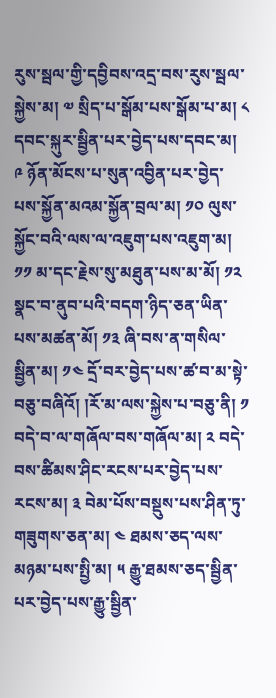རུས་སྦལ་གྱི་དབྱིབས་འདྲ་བས་རུས་སྦལ་སྐྱེས་མ། ༧ སྲིད་པ་སྒོམ་པས་སྒོམ་པ་མ། ༨ དབང་སྐུར་སྦྱིན་པར་བྱེད་པས་དབང་མ། ༩ ཉོན་མོངས་པ་སུན་འབྱིན་པར་བྱེད་པས་སྐྱོན་མའམ་སྐྱོན་བྲལ་མ། ༡༠ ལུས་སྐྱོང་བའི་ལས་ལ་འཇུག་པས་འཇུག་མ། ༡༡ མ་དང་རྗེས་སུ་མཐུན་པས་མ་མོ། ༡༢ སྣང་བ་ནུབ་པའི་བདག་ཉིད་ཅན་ཡིན་པས་མཚན་མོ། ༡༣ ཞི་བས་ན་གསིལ་སྦྱིན་མ། ༡༤ དྲོ་བར་བྱེད་པས་ཚ་བ་མ་སྟེ་བཅུ་བཞིའོ། །རོ་མ་ལས་སྐྱེས་པ་བཅུ་ནི། ༡ བདེ་བ་ལ་གཞོལ་བས་གཞོལ་མ། ༢ བདེ་བས་ཚིམས་ཤིང་རངས་པར་བྱེད་པས་རངས་མ། ༣ བེམ་པོས་བསྡུས་པས་ཤིན་ཏུ་གཟུགས་ཅན་མ། ༤ ཐམས་ཅད་ལས་མཉམ་པས་སྤྱི་མ། ༥ རྒྱུ་ཐམས་ཅད་སྦྱིན་པར་བྱེད་པས་རྒྱུ་སྦྱིན་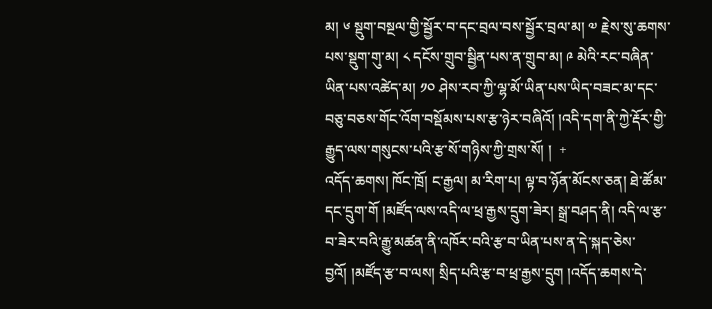མ། ༦ སྡུག་བསྔལ་གྱི་སྦྱོར་བ་དང་བྲལ་བས་སྦྱོར་བྲལ་མ། ༧ རྗེས་སུ་ཆགས་པས་སྡུག་གུ་མ། ༨ དངོས་གྲུབ་སྦྱིན་པས་ན་གྲུབ་མ། ༩ མེའི་རང་བཞིན་ཡིན་པས་འཚེད་མ། ༡༠ ཤེས་རབ་ཀྱི་ལྷ་མོ་ཡིན་པས་ཡིད་བཟང་མ་དང་བཅུ་བཅས་གོང་འོག་བསྡོམས་པས་རྩ་ཉེར་བཞིའོ། །འདི་དག་ནི་ཀྱེ་རྡོར་གྱི་རྒྱུད་ལས་གསུངས་པའི་རྩ་སོ་གཉིས་ཀྱི་གྲས་སོ། །  +
འདོད་ཆགས། ཁོང་ཁྲོ། ང་རྒྱལ། མ་རིག་པ། ལྟ་བ་ཉོན་མོངས་ཅན། ཐེ་ཚོམ་དང་དྲུག་གོ །མཛོད་ལས་འདི་ལ་ཕྲ་རྒྱས་དྲུག་ཟེར། སྒྲ་བཤད་ནི། འདི་ལ་རྩ་བ་ཟེར་བའི་རྒྱུ་མཚན་ནི་འཁོར་བའི་རྩ་བ་ཡིན་པས་ན་དེ་སྐད་ཅེས་བྱའོ། །མཛོད་རྩ་བ་ལས། སྲིད་པའི་རྩ་བ་ཕྲ་རྒྱས་དྲུག །འདོད་ཆགས་དེ་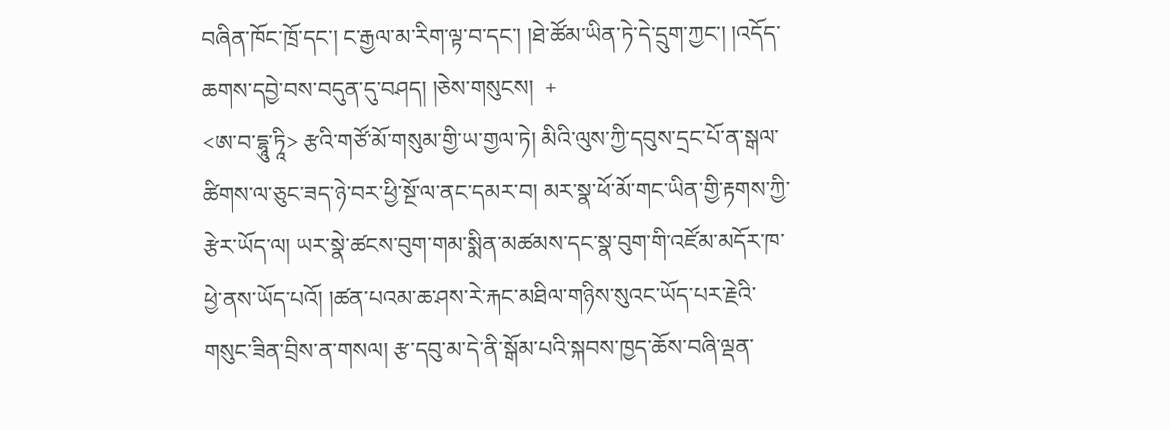བཞིན་ཁོང་ཁྲོ་དང་། ང་རྒྱལ་མ་རིག་ལྟ་བ་དང་། །ཐེ་ཚོམ་ཡིན་ཏེ་དེ་དྲུག་ཀྱང་། །འདོད་ཆགས་དབྱེ་བས་བདུན་དུ་བཤད། །ཅེས་གསུངས།  +
<ཨ་བ་དྷཱུ་ཏཱི> རྩའི་གཙོ་མོ་གསུམ་གྱི་ཡ་གྱལ་ཏེ། མིའི་ལུས་ཀྱི་དབུས་དྲང་པོ་ན་སྒལ་ཚིགས་ལ་ཅུང་ཟད་ཉེ་བར་ཕྱི་སྔོ་ལ་ནང་དམར་བ། མར་སྣ་ཕོ་མོ་གང་ཡིན་གྱི་རྟགས་ཀྱི་རྩེར་ཡོད་ལ། ཡར་སྣེ་ཚངས་བུག་གམ་སྨིན་མཚམས་དང་སྣ་བུག་གི་འཛོམ་མདོར་ཁ་ཕྱེ་ནས་ཡོད་པའོ། །ཚན་པའམ་ཆ་ཤས་རེ་རྐང་མཐིལ་གཉིས་སུའང་ཡོད་པར་རྗེའི་གསུང་ཟིན་བྲིས་ན་གསལ། རྩ་དབུ་མ་དེ་ནི་སྒོམ་པའི་སྐབས་ཁྱད་ཆོས་བཞི་ལྡན་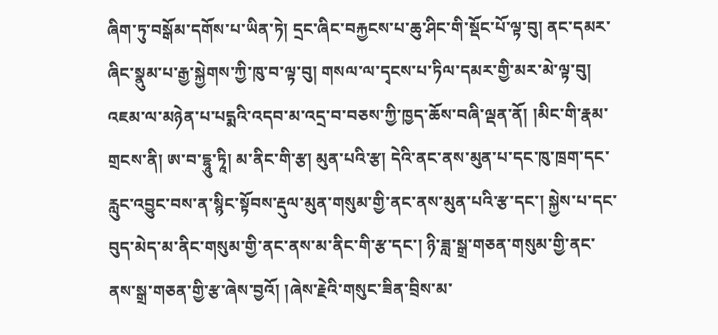ཞིག་ཏུ་བསྒོམ་དགོས་པ་ཡིན་ཏེ། དྲང་ཞིང་བརྐྱངས་པ་ཆུ་ཤིང་གི་སྡོང་པོ་ལྟ་བུ། ནང་དམར་ཞིང་སྣུམ་པ་རྒྱ་སྐྱེགས་ཀྱི་ཁུ་བ་ལྟ་བུ། གསལ་ལ་དྭངས་པ་ཏིལ་དམར་གྱི་མར་མེ་ལྟ་བུ། འཇམ་ལ་མཉེན་པ་པདྨའི་འདབ་མ་འདྲ་བ་བཅས་ཀྱི་ཁྱད་ཆོས་བཞི་ལྡན་ནོ། །མིང་གི་རྣམ་གྲངས་ནི། ཨ་བ་དྷཱུ་ཏཱི། མ་ནིང་གི་རྩ། མུན་པའི་རྩ། དེའི་ནང་ནས་མུན་པ་དང་ཁུ་ཁྲག་དང་རླུང་འབྱུང་བས་ན་སྙིང་སྟོབས་རྡུལ་མུན་གསུམ་གྱི་ནང་ནས་མུན་པའི་རྩ་དང་། སྐྱེས་པ་དང་བུད་མེད་མ་ནིང་གསུམ་གྱི་ནང་ནས་མ་ནིང་གི་རྩ་དང་། ཉི་ཟླ་སྒྲ་གཅན་གསུམ་གྱི་ནང་ནས་སྒྲ་གཅན་གྱི་རྩ་ཞེས་བྱའོ། །ཞེས་རྗེའི་གསུང་ཟིན་བྲིས་མ་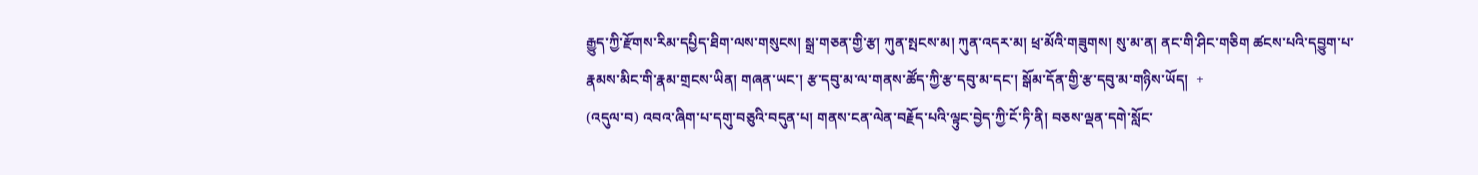རྒྱུད་ཀྱི་རྫོགས་རིམ་དཔྱིད་ཐིག་ལས་གསུངས། སྒྲ་གཅན་གྱི་རྩ། ཀུན་སྤངས་མ། ཀུན་འདར་མ། ཕྲ་མོའི་གཟུགས། སུ་མ་ན། ནང་གི་ཤིང་གཅིག ཚངས་པའི་དབྱུག་པ་རྣམས་མིང་གི་རྣམ་གྲངས་ཡིན། གཞན་ཡང་། རྩ་དབུ་མ་ལ་གནས་ཚོད་ཀྱི་རྩ་དབུ་མ་དང་། སྒོམ་དོན་གྱི་རྩ་དབུ་མ་གཉིས་ཡོད།  +
(འདུལ་བ) འབའ་ཞིག་པ་དགུ་བཅུའི་བདུན་པ། གནས་ངན་ལེན་བརྗོད་པའི་ལྟུང་བྱེད་ཀྱི་ངོ་ཏི་ནི། བཅས་ལྡན་དགེ་སློང་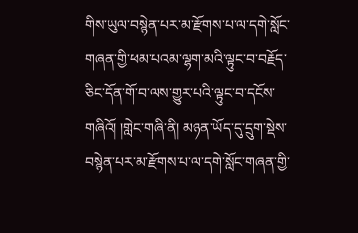གིས་ཡུལ་བསྙེན་པར་མ་རྫོགས་པ་ལ་དགེ་སློང་གཞན་གྱི་ཕམ་པའམ་ལྷག་མའི་ལྟུང་བ་བརྗོད་ཅིང་དོན་གོ་བ་ལས་གྱུར་པའི་ལྟུང་བ་དངོས་གཞིའོ། །གླེང་གཞི་ནི། མཉན་ཡོད་དུ་དྲུག་སྡེས་བསྙེན་པར་མ་རྫོགས་པ་ལ་དགེ་སློང་གཞན་གྱི་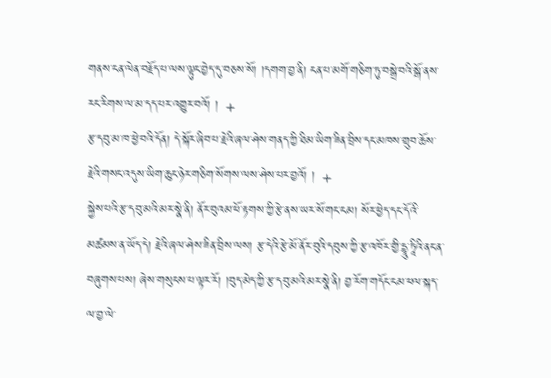གནས་ངན་ལེན་བརྗོད་པ་ལས་ལྟུང་བྱེད་དུ་བཅས་སོ། །དགག་བྱ་ནི། ངན་པ་མགོ་གཅིག་ཏུ་བསྒྲེ་བའི་སྒོ་ནས་རང་རིགས་ལ་མ་དད་པར་འགྱུར་བའོ། །  +
རྩ་དབུ་མ་ཁ་ཕྱེ་བའི་དོན། དེ་སྐོར་ཞིབ་པ་རྗེའི་ཞལ་ཤེས་གནད་ཀྱི་ཐིམ་ཡིག་ཟིན་བྲིས་དང་མཁས་གྲུབ་ཆོས་རྗེའི་གསང་འདུས་ཡིག་ཆུང་ཉེར་གཅིག་སོགས་ལས་ཤེས་པར་བྱའོ། །  +
སྐྱེས་པའི་རྩ་དབུ་མའི་མར་སྣེ་ནི། ནོར་བུའམ་ཕོ་རྟགས་ཀྱི་རྩེ་ནས་ཡར་སོ་གང་ངམ། སོར་ཕྱེད་དང་དོའི་མཚམས་ན་ཡོད་དེ། རྗེའི་ཞལ་ཤེས་ཟིན་བྲིས་ལས། རྩ་དེའི་རྩེ་མོ་ནོར་བུའི་དབུས་ཀྱི་རྩ་འཁོར་གྱི་དྷཱུ་ཏཱིའི་ནང་ན་བཞུགས་པས། ཞེས་གསུངས་པ་ལྟར་རོ། །བུད་མེད་ཀྱི་རྩ་དབུ་མའི་མར་སྣེ་ནི། བྱ་རོག་གདོང་ངམ་ཕལ་སྐད་ལ་བྱ་ལེ་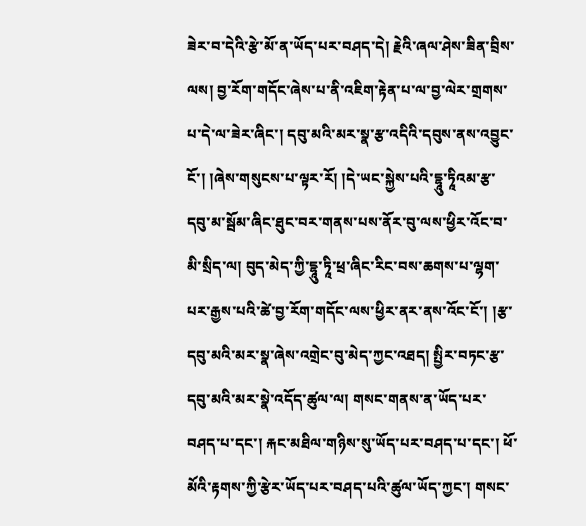ཟེར་བ་དེའི་རྩེ་མོ་ན་ཡོད་པར་བཤད་དེ། རྗེའི་ཞལ་ཤེས་ཟིན་བྲིས་ལས། བྱ་རོག་གདོང་ཞེས་པ་ནི་འཇིག་རྟེན་པ་ལ་བྱ་ལེར་གྲགས་པ་དེ་ལ་ཟེར་ཞིང་། དབུ་མའི་མར་སྣ་རྩ་འདིའི་དབུས་ནས་འབྱུང་ངོ་། །ཞེས་གསུངས་པ་ལྟར་རོ། །དེ་ཡང་སྐྱེས་པའི་དྷཱུ་ཏཱིའམ་རྩ་དབུ་མ་སྦོམ་ཞིང་ཐུང་བར་གནས་པས་ནོར་བུ་ལས་ཕྱིར་འོང་བ་མི་སྲིད་ལ། བུད་མེད་ཀྱི་དྷཱུ་ཏཱི་ཕྲ་ཞིང་རིང་བས་ཆགས་པ་ལྷག་པར་རྒྱས་པའི་ཚེ་བྱ་རོག་གདོང་ལས་ཕྱིར་ནར་ནས་འོང་ངོ་། །རྩ་དབུ་མའི་མར་སྣ་ཞེས་འགྲེང་བུ་མེད་ཀྱང་འཐད། སྤྱིར་བཏང་རྩ་དབུ་མའི་མར་སྣེ་འདོད་ཚུལ་ལ། གསང་གནས་ན་ཡོད་པར་བཤད་པ་དང་། རྐང་མཐིལ་གཉིས་སུ་ཡོད་པར་བཤད་པ་དང་། ཕོ་མོའི་རྟགས་ཀྱི་རྩེར་ཡོད་པར་བཤད་པའི་ཚུལ་ཡོད་ཀྱང་། གསང་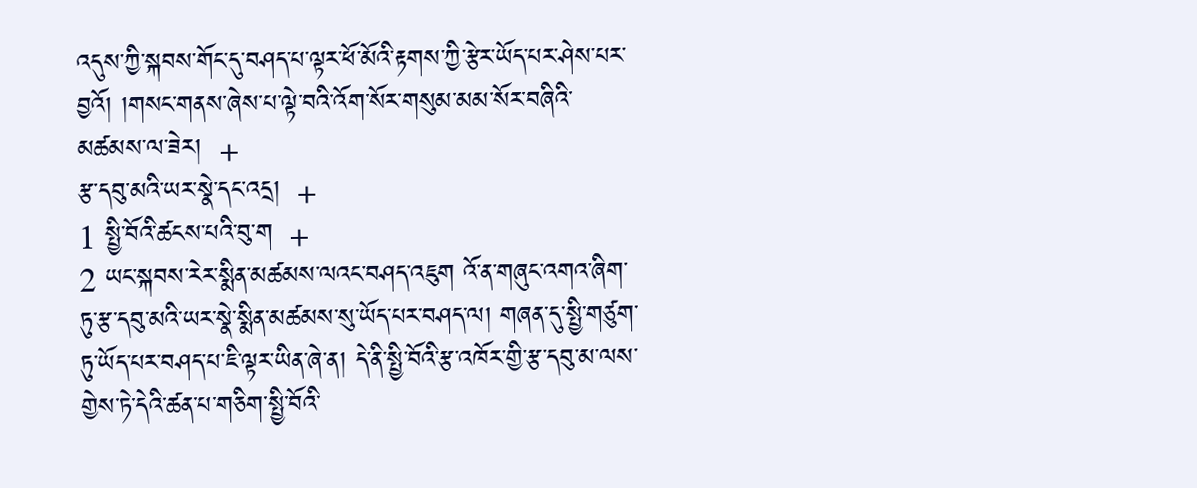འདུས་ཀྱི་སྐབས་གོང་དུ་བཤད་པ་ལྟར་ཕོ་མོའི་རྟགས་ཀྱི་རྩེར་ཡོད་པར་ཤེས་པར་བྱའོ། །གསང་གནས་ཞེས་པ་ལྟེ་བའི་འོག་སོར་གསུམ་མམ་སོར་བཞིའི་མཚམས་ལ་ཟེར།  +
རྩ་དབུ་མའི་ཡར་སྣེ་དང་འདྲ།  +
1 སྤྱི་བོའི་ཚངས་པའི་བུ་ག  +
2 ཡང་སྐབས་རེར་སྨིན་མཚམས་ལའང་བཤད་འཇུག འོ་ན་གཞུང་འགའ་ཞིག་ཏུ་རྩ་དབུ་མའི་ཡར་སྣེ་སྨིན་མཚམས་སུ་ཡོད་པར་བཤད་ལ། གཞན་དུ་སྤྱི་གཙུག་ཏུ་ཡོད་པར་བཤད་པ་ཇི་ལྟར་ཡིན་ཞེ་ན། དེ་ནི་སྤྱི་བོའི་རྩ་འཁོར་གྱི་རྩ་དབུ་མ་ལས་གྱེས་ཏེ་དེའི་ཚན་པ་གཅིག་སྤྱི་བོའི་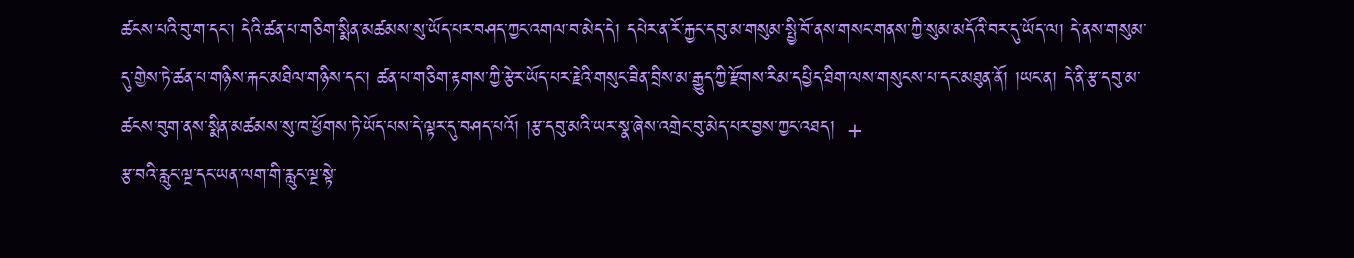ཚངས་པའི་བུ་ག་དང་། དེའི་ཚན་པ་གཅིག་སྨིན་མཚམས་སུ་ཡོད་པར་བཤད་ཀྱང་འགལ་བ་མེད་དེ། དཔེར་ན་རོ་རྐྱང་དབུ་མ་གསུམ་སྤྱི་བོ་ནས་གསང་གནས་ཀྱི་སུམ་མདོའི་བར་དུ་ཡོད་ལ། དེ་ནས་གསུམ་དུ་གྱེས་ཏེ་ཚན་པ་གཉིས་རྐང་མཐིལ་གཉིས་དང་། ཚན་པ་གཅིག་རྟགས་ཀྱི་རྩེར་ཡོད་པར་རྗེའི་གསུང་ཟིན་བྲིས་མ་རྒྱུད་ཀྱི་རྫོགས་རིམ་དཔྱིད་ཐིག་ལས་གསུངས་པ་དང་མཐུན་ནོ། །ཡང་ན། དེ་ནི་རྩ་དབུ་མ་ཚངས་བུག་ནས་སྨིན་མཚམས་སུ་ཁ་ཕྱོགས་ཏེ་ཡོད་པས་དེ་ལྟར་དུ་བཤད་པའོ། །རྩ་དབུ་མའི་ཡར་སྣ་ཞེས་འགྲེང་བུ་མེད་པར་བྱས་ཀྱང་འཐད།  +
རྩ་བའི་རླུང་ལྔ་དང་ཡན་ལག་གི་རླུང་ལྔ་སྟེ་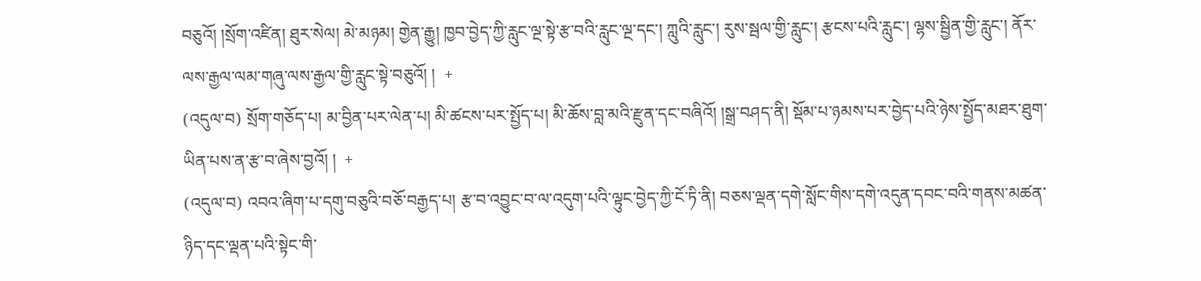བཅུའོ། །སྲོག་འཛིན། ཐུར་སེལ། མེ་མཉམ། གྱེན་རྒྱུ། ཁྱབ་བྱེད་ཀྱི་རླུང་ལྔ་སྟེ་རྩ་བའི་རླུང་ལྔ་དང་། ཀླུའི་རླུང་། རུས་སྦལ་གྱི་རླུང་། རྩངས་པའི་རླུང་། ལྷས་སྦྱིན་གྱི་རླུང་། ནོར་ལས་རྒྱལ་ལམ་གཞུ་ལས་རྒྱལ་གྱི་རླུང་སྟེ་བཅུའོ། །  +
(འདུལ་བ) སྲོག་གཅོད་པ། མ་བྱིན་པར་ལེན་པ། མི་ཚངས་པར་སྤྱོད་པ། མི་ཆོས་བླ་མའི་རྫུན་དང་བཞིའོ། །སྒྲ་བཤད་ནི། སྡོམ་པ་ཉམས་པར་བྱེད་པའི་ཉེས་སྤྱོད་མཐར་ཐུག་ཡིན་པས་ན་རྩ་བ་ཞེས་བྱའོ། །  +
(འདུལ་བ) འབའ་ཞིག་པ་དགུ་བཅུའི་བཅོ་བརྒྱད་པ། རྩ་བ་འབྱུང་བ་ལ་འདུག་པའི་ལྟུང་བྱེད་ཀྱི་ངོ་ཏི་ནི། བཅས་ལྡན་དགེ་སློང་གིས་དགེ་འདུན་དབང་བའི་གནས་མཚན་ཉིད་དང་ལྡན་པའི་སྟེང་གི་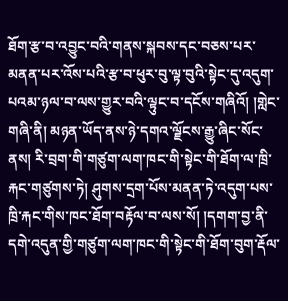ཐོག་རྩ་བ་འབྱུང་བའི་གནས་སྐབས་དང་བཅས་པར་མནན་པར་འོས་པའི་རྩ་བ་ཕུར་བུ་ལྟ་བུའི་སྟེང་དུ་འདུག་པའམ་ཉལ་བ་ལས་གྱུར་བའི་ལྟུང་བ་དངོས་གཞིའོ། །གླེང་གཞི་ནི། མཉན་ཡོད་ནས་ཉེ་དགའ་ལྗོངས་རྒྱུ་ཞིང་སོང་ནས། རི་བྲག་གི་གཙུག་ལག་ཁང་གི་སྟེང་གི་ཐོག་ལ་ཁྲི་རྐང་གཙུགས་ཏེ། ཤུགས་དྲག་པོས་མནན་ཏེ་འདུག་པས་ཁྲི་རྐང་གིས་ཁང་ཐོག་བརྟོལ་བ་ལས་སོ། །དགག་བྱ་ནི་དགེ་འདུན་གྱི་གཙུག་ལག་ཁང་གི་སྟེང་གི་ཐོག་བུག་རྡོལ་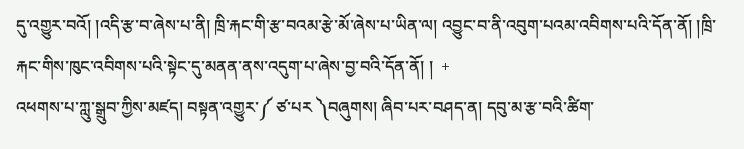དུ་འགྱུར་བའོ། །འདི་རྩ་བ་ཞེས་པ་ནི། ཁྲི་རྐང་གི་རྩ་བའམ་རྩེ་མོ་ཞེས་པ་ཡིན་ལ། འབྱུང་བ་ནི་འབུག་པའམ་འབིགས་པའི་དོན་ནོ། །ཁྲི་རྐང་གིས་ཁུང་འབིགས་པའི་སྟེང་དུ་མནན་ནས་འདུག་པ་ཞེས་བྱ་བའི་དོན་ནོ། །  +
འཕགས་པ་ཀླུ་སྒྲུབ་ཀྱིས་མཛད། བསྟན་འགྱུར་༼ ཙ་པར ༽བཞུགས། ཞིབ་པར་བཤད་ན། དབུ་མ་རྩ་བའི་ཚིག་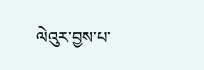ལེའུར་བྱས་པ་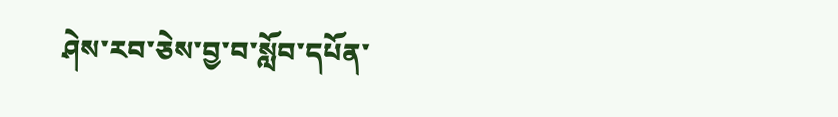ཤེས་རབ་ཅེས་བྱ་བ་སློབ་དཔོན་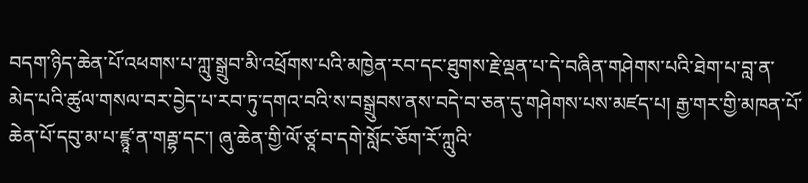བདག་ཉིད་ཆེན་པོ་འཕགས་པ་ཀླུ་སྒྲུབ་མི་འཕྲོགས་པའི་མཁྱེན་རབ་དང་ཐུགས་རྗེ་ལྡན་པ་དེ་བཞིན་གཤེགས་པའི་ཐེག་པ་བླ་ན་མེད་པའི་ཚུལ་གསལ་བར་བྱེད་པ་རབ་ཏུ་དགའ་བའི་ས་བསྒྲུབས་ནས་བདེ་བ་ཅན་དུ་གཤེགས་པས་མཛད་པ། རྒྱ་གར་གྱི་མཁན་པོ་ཆེན་པོ་དབུ་མ་པ་ཛྙཱ་ན་གརྦྷ་དང་། ཞུ་ཆེན་གྱི་ལོ་ཙཱ་བ་དགེ་སློང་ཅོག་རོ་ཀླུའི་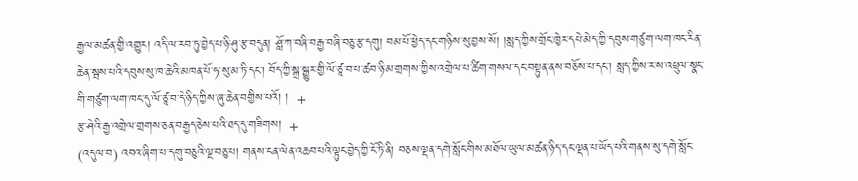རྒྱལ་མཚན་གྱི་འགྱུར། འདི་ལ་རབ་ཏུ་བྱེད་པ་ཉི་ཤུ་རྩ་བདུན། ཤློ་ཀ་བཞི་བརྒྱ་བཞི་བཅུ་རྩ་དགུ། བམ་པོ་ཕྱེད་དང་གཉིས་སུ་བྱས་སོ། །སླད་ཀྱིས་གྲོང་ཁྱེར་དཔེ་མེད་ཀྱི་དབུས་གཙུག་ལག་ཁང་རིན་ཆེན་སྦས་པའི་དབུས་སུ་ཁ་ཆེའི་མཁན་པོ་ཧ་སུ་མ་ཏི་དང་། བོད་ཀྱི་སྒྲ་སྒྱུར་གྱི་ལོ་ཙཱ་བ་པ་ཚབ་ཉི་མ་གྲགས་ཀྱིས་འགྲེལ་པ་ཚིག་གསལ་དང་བསྟུན་ནས་བཅོས་པ་དང་། སླད་ཀྱིས་ར་ས་འཕྲུལ་སྣང་གི་གཙུག་ལག་ཁང་དུ་ལོ་ཙཱ་བ་དེ་ཉིད་ཀྱིས་ཞུ་ཆེན་བགྱིས་པའོ། །  +
རྩ་ཤེའི་རྒྱ་འགྲེལ་གྲགས་ཅན་བརྒྱད་ཅེས་པའི་ཐད་དུ་གཟིགས།  +
(འདུལ་བ) འབའ་ཞིག་པ་དགུ་བཅུའི་ལྔ་བཅུ་པ། གནས་ངན་ལེན་འཆབ་པའི་ལྟུང་བྱེད་ཀྱི་ངོ་ཏི་ནི། བཅས་ལྡན་དགེ་སློང་གིས་མཐོལ་ཡུལ་མཚན་ཉིད་དང་ལྡན་པ་ཡོད་པའི་གནས་སུ་དགེ་སློང་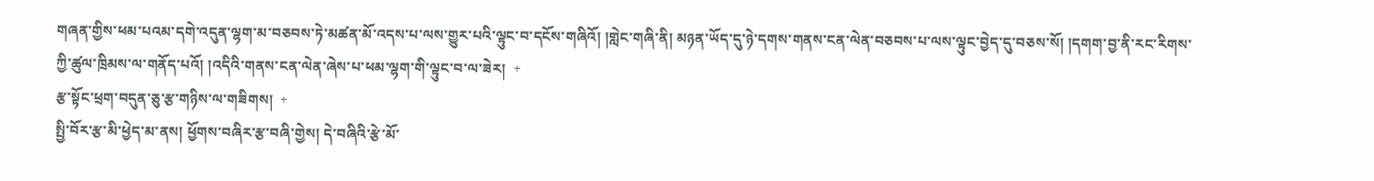གཞན་གྱིས་ཕམ་པའམ་དགེ་འདུན་ལྷག་མ་བཅབས་ཏེ་མཚན་མོ་འདས་པ་ལས་གྱུར་པའི་ལྟུང་བ་དངོས་གཞིའོ། །གླེང་གཞི་ནི། མཉན་ཡོད་དུ་ཉེ་དགས་གནས་ངན་ལེན་བཅབས་པ་ལས་ལྟུང་བྱེད་དུ་བཅས་སོ། །དགག་བྱ་ནི་རང་རིགས་ཀྱི་ཚུལ་ཁྲིམས་ལ་གནོད་པའོ། །འདིའི་གནས་ངན་ལེན་ཞེས་པ་ཕམ་ལྷག་གི་ལྟུང་བ་ལ་ཟེར།  +
རྩ་སྟོང་ཕྲག་བདུན་ཅུ་རྩ་གཉིས་ལ་གཟིགས།  +
སྤྱི་བོར་རྩ་མི་ཕྱེད་མ་ནས། ཕྱོགས་བཞིར་རྩ་བཞི་གྱེས། དེ་བཞིའི་རྩེ་མོ་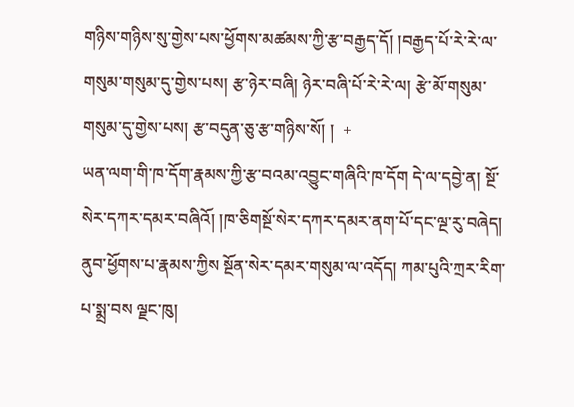གཉིས་གཉིས་སུ་གྱེས་པས་ཕྱོགས་མཚམས་ཀྱི་རྩ་བརྒྱད་དོ། །བརྒྱད་པོ་རེ་རེ་ལ་གསུམ་གསུམ་དུ་གྱེས་པས། རྩ་ཉེར་བཞི། ཉེར་བཞི་པོ་རེ་རེ་ལ། རྩེ་མོ་གསུམ་གསུམ་དུ་གྱེས་པས། རྩ་བདུན་ཅུ་རྩ་གཉིས་སོ། །  +
ཡན་ལག་གི་ཁ་དོག་རྣམས་ཀྱི་རྩ་བའམ་འབྱུང་གཞིའི་ཁ་དོག དེ་ལ་དབྱེ་ན། སྔོ་སེར་དཀར་དམར་བཞིའོ། །ཁ་ཅིགསྔོ་སེར་དཀར་དམར་ནག་པོ་དང་ལྔ་རུ་བཞེད། ནུབ་ཕྱོགས་པ་རྣམས་ཀྱིས སྔོན་སེར་དམར་གསུམ་ལ་འདོད། ཀམ་པུའི་ཀྲར་རིག་པ་སྨྲ་བས ལྗང་ཁུ།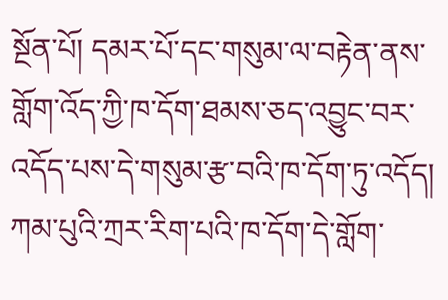སྔོན་པོ། དམར་པོ་དང་གསུམ་ལ་བརྟེན་ནས་གློག་འོད་ཀྱི་ཁ་དོག་ཐམས་ཅད་འབྱུང་བར་འདོད་པས་དེ་གསུམ་རྩ་བའི་ཁ་དོག་ཏུ་འདོད། ཀམ་པུའི་ཀྲར་རིག་པའི་ཁ་དོག་དེ་གློག་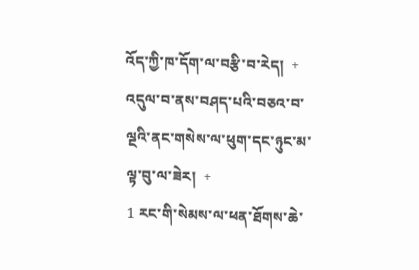འོད་ཀྱི་ཁ་དོག་ལ་བརྩི་བ་རེད།  +
འདུལ་བ་ནས་བཤད་པའི་བཅའ་བ་ལྔའི་ནང་གསེས་ལ་ཕུག་དང་ཉུང་མ་ལྟ་བུ་ལ་ཟེར།  +
1 རང་གི་སེམས་ལ་ཕན་ཐོགས་ཆེ་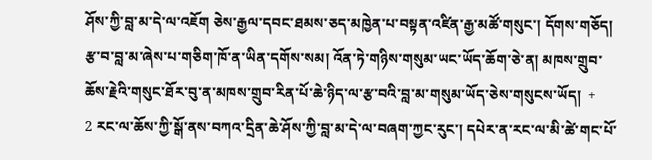ཤོས་ཀྱི་བླ་མ་དེ་ལ་འཇོག ཅེས་རྒྱལ་དབང་ཐམས་ཅད་མཁྱེན་པ་བསྟན་འཛིན་རྒྱ་མཚོ་གསུང་། དོགས་གཅོད། རྩ་བ་བླ་མ་ཞེས་པ་གཅིག་ཁོ་ན་ཡིན་དགོས་སམ། འོན་ཏེ་གཉིས་གསུམ་ཡང་ཡོད་ཆོག་ཅེ་ན། མཁས་གྲུབ་ཆོས་རྗེའི་གསུང་ཐོར་བུ་ན་མཁས་གྲུབ་རིན་པོ་ཆེ་ཉིད་ལ་རྩ་བའི་བླ་མ་གསུམ་ཡོད་ཅེས་གསུངས་ཡོད།  +
2 རང་ལ་ཆོས་ཀྱི་སྒོ་ནས་བཀའ་དྲིན་ཆེ་ཤོས་ཀྱི་བླ་མ་དེ་ལ་བཞག་ཀྱང་རུང་། དཔེར་ན་རང་ལ་མི་ཚེ་གང་པོ་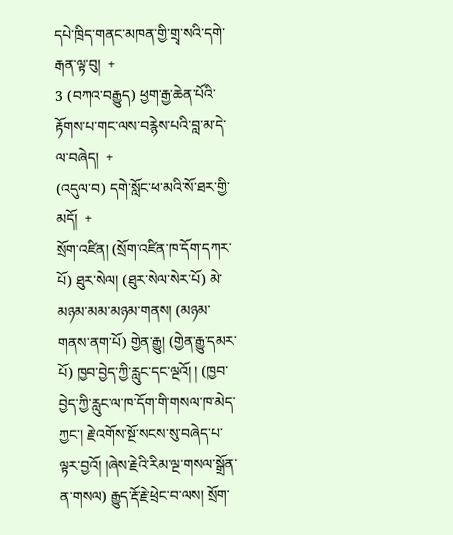དཔེ་ཁྲིད་གནང་མཁན་གྱི་གྲྭ་སའི་དགེ་རྒན་ལྟ་བུ།  +
3 (བཀའ་བརྒྱུད) ཕྱག་རྒྱ་ཆེན་པོའི་རྟོགས་པ་གང་ལས་བརྙེས་པའི་བླ་མ་དེ་ལ་བཞེད།  +
(འདུལ་བ) དགེ་སློང་ཕ་མའི་སོ་ཐར་གྱི་མདོ།  +
སྲོག་འཛིན། (སྲོག་འཛིན་ཁ་དོག་དཀར་པོ) ཐུར་སེལ། (ཐུར་སེལ་སེར་པོ) མེ་མཉམ་མམ་མཉམ་གནས། (མཉམ་གནས་ནག་པོ) གྱེན་རྒྱུ། (གྱེན་རྒྱུ་དམར་པོ) ཁྱབ་བྱེད་ཀྱི་རླུང་དང་ལྔའོ། ། (ཁྱབ་བྱེད་ཀྱི་རླུང་ལ་ཁ་དོག་གི་གསལ་ཁ་མེད་ཀྱང་། རྗེ་འགོས་སྔོ་སངས་སུ་བཞེད་པ་ལྟར་བྱའོ། །ཞེས་རྗེའི་རིམ་ལྔ་གསལ་སྒྲོན་ན་གསལ) རྒྱུད་རྡོ་རྗེ་ཕྲེང་བ་ལས། སྲོག་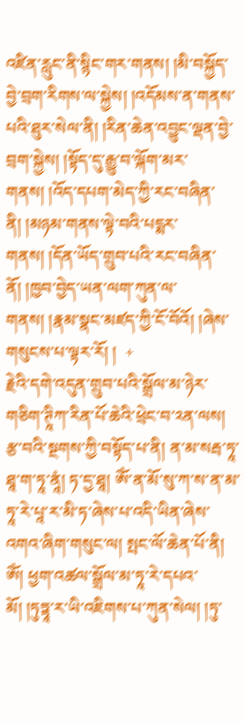འཛིན་རླུང་ནི་སྙིང་གར་གནས། །མི་བསྐྱོད་བྱེ་བྲག་རིགས་ལ་སྐྱེས། །འདོམས་ན་གནས་པའི་ཐུར་སེལ་ནི། །རིན་ཆེན་འབྱུང་ལྡན་བྱེ་བྲག་སྐྱེས། །སྟོད་དུ་རྒྱུ་བ་ལྐོག་མར་གནས། །འོད་དཔག་མེད་ཀྱི་རང་བཞིན་ནི། །མཉམ་གནས་ལྟེ་བའི་པདྨར་གནས། །དོན་ཡོད་གྲུབ་པའི་རང་བཞིན་ནོ། །ཁྱབ་བྱེད་ཡན་ལག་ཀུན་ལ་གནས། །རྣམ་སྣང་མཛད་ཀྱི་ངོ་བོའོ། །ཞེས་གསུངས་པ་ལྟར་རོ། །  +
རྗེའི་དགེ་འདུན་གྲུབ་པའི་སྒྲོལ་མ་ཉེར་གཅིག་ཊཱིཀ་རིན་པོ་ཆེའི་ཕྲེང་བ་༢ན་ལས། རྩ་བའི་སྔགས་ཀྱི་བསྟོད་པ་ནི། ན་མ་སརྦ་ཏཱ་ཐཱ་ག་ཏཱ་ནཱཾ། ཏ་དྱ་ཐཱ། ༀ་ན་མོ་སུ་ཀ་ས་ན་མ་ཏཱ་རེ་པཱ་ར་མི་ཏ་ཞེས་པ་འདི་ཡིན་ཞེས་འགའ་ཞིག་གསུང་ལ། སྤང་ལོ་ཆེན་པོ་ནི། ༀ། ཕྱག་འཚལ་སྒྲོལ་མ་ཏཱ་རེ་དཔའ་མོ། །ཏུཏྟཱ་ར་ཡི་འཇིགས་པ་ཀུན་སེལ། །ཏུ་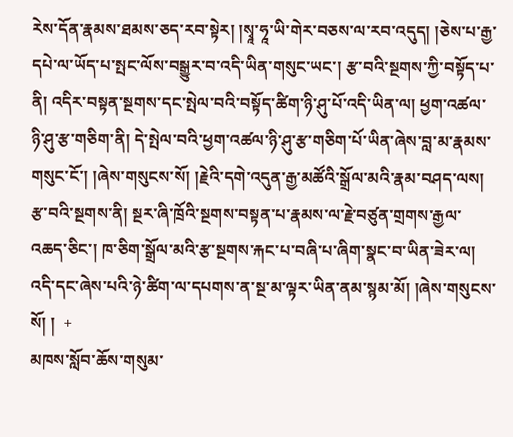རེས་དོན་རྣམས་ཐམས་ཅད་རབ་སྟེར། །སྭཱ་ཧཱ་ཡི་གེར་བཅས་ལ་རབ་འདུད། །ཅེས་པ་རྒྱ་དཔེ་ལ་ཡོད་པ་སྤང་ལོས་བསྒྱུར་བ་འདི་ཡིན་གསུང་ཡང་། རྩ་བའི་སྔགས་ཀྱི་བསྟོད་པ་ནི། འདིར་བསྟན་སྔགས་དང་སྤེལ་བའི་བསྟོད་ཚིག་ཉི་ཤུ་པོ་འདི་ཡིན་ལ། ཕྱག་འཚལ་ཉི་ཤུ་རྩ་གཅིག་ནི། དེ་སྤེལ་བའི་ཕྱག་འཚལ་ཉི་ཤུ་རྩ་གཅིག་པོ་ཡིན་ཞེས་བླ་མ་རྣམས་གསུང་ངོ་། །ཞེས་གསུངས་སོ། །རྗེའི་དགེ་འདུན་རྒྱ་མཚོའི་སྒྲོལ་མའི་རྣམ་བཤད་ལས། རྩ་བའི་སྔགས་ནི། སྔར་ཞི་ཁྲོའི་སྔགས་བསྟན་པ་རྣམས་ལ་རྗེ་བཙུན་གྲགས་རྒྱལ་འཆད་ཅིང་། ཁ་ཅིག་སྒྲོལ་མའི་རྩ་སྔགས་རྐང་པ་བཞི་པ་ཞིག་སྣང་བ་ཡིན་ཟེར་ལ། འདི་དང་ཞེས་པའི་ཉེ་ཚིག་ལ་དཔགས་ན་སྔ་མ་ལྟར་ཡིན་ནམ་སྙམ་མོ། །ཞེས་གསུངས་སོ། །  +
མཁས་སློབ་ཆོས་གསུམ་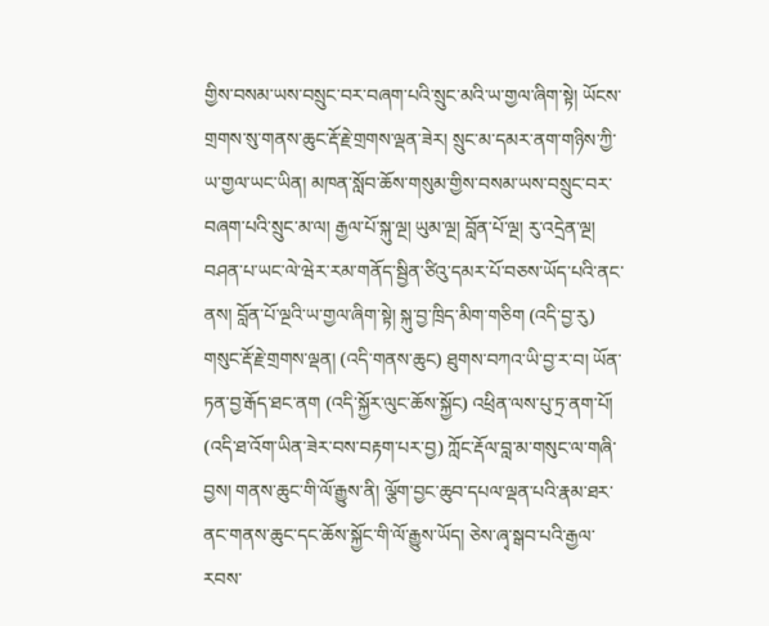གྱིས་བསམ་ཡས་བསྲུང་བར་བཞག་པའི་སྲུང་མའི་ཡ་གྱལ་ཞིག་སྟེ། ཡོངས་གྲགས་སུ་གནས་ཆུང་རྡོ་རྗེ་གྲགས་ལྡན་ཟེར། སྲུང་མ་དམར་ནག་གཉིས་ཀྱི་ཡ་གྱལ་ཡང་ཡིན། མཁན་སློབ་ཆོས་གསུམ་གྱིས་བསམ་ཡས་བསྲུང་བར་བཞག་པའི་སྲུང་མ་ལ། རྒྱལ་པོ་སྐུ་ལྔ། ཡུམ་ལྔ། བློན་པོ་ལྔ། རུ་འདྲེན་ལྔ། བཤན་པ་ཡང་ལེ་ཝེར་རམ་གནོད་སྦྱིན་ཙིའུ་དམར་པོ་བཅས་ཡོད་པའི་ནང་ནས། བློན་པོ་ལྔའི་ཡ་གྱལ་ཞིག་སྟེ། སྐུ་བྱ་ཁྲིད་མིག་གཅིག (འདི་བྱ་རུ) གསུང་རྡོ་རྗེ་གྲགས་ལྡན། (འདི་གནས་ཆུང) ཐུགས་བཀའ་ཡི་བྱ་ར་བ། ཡོན་ཏན་བྱ་རྒོད་ཐང་ནག (འདི་སྐྱོར་ལུང་ཆོས་སྐྱོང) འཕྲིན་ལས་པུ་ཏྲ་ནག་པོ། (འདི་ཐ་འོག་ཡིན་ཟེར་བས་བརྟག་པར་བྱ) ཀློང་རྡོལ་བླ་མ་གསུང་ལ་གཞི་བྱས། གནས་ཆུང་གི་ལོ་རྒྱུས་ནི། ལྕོག་བྱང་ཆུབ་དཔལ་ལྡན་པའི་རྣམ་ཐར་ནང་གནས་ཆུང་དང་ཆོས་སྐྱོང་གི་ལོ་རྒྱུས་ཡོད། ཅེས་ཞྭ་སྒབ་པའི་རྒྱལ་རབས་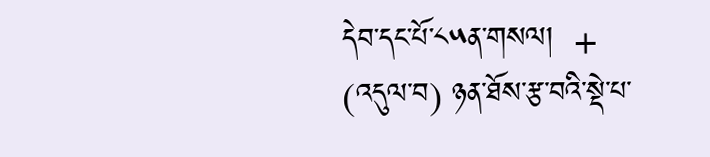དེབ་དང་པོ་༨༥ན་གསལ།  +
(འདུལ་བ) ཉན་ཐོས་རྩ་བའི་སྡེ་པ་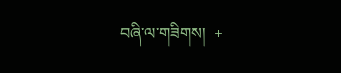བཞི་ལ་གཟིགས།  +